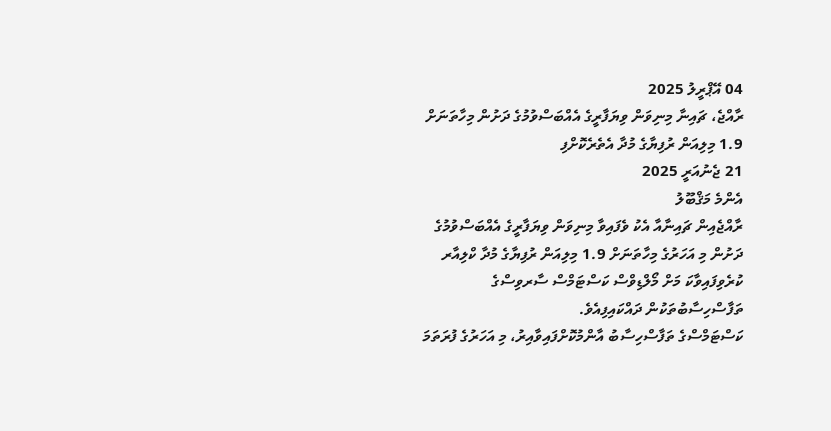04 އޭޕްރީލު 2025
ރާއްޖެ، ޗައިނާ މިނިވަން ވިޔަފާރީގެ އެއްބަސްވުމުގެ ދަށުން މިހާތަނަށް 1.9 މިލިއަން ރުފިޔާގެ މުދާ އެތެރެކޮށްފި
21 ޖެނުއަރީ 2025
އެންމެ މަޤްބޫލު
ރާއްޖެއިން ޗައިނާއާ އެކު ވެފައިވާ މިނިވަން ވިޔަފާރީގެ އެއްބަސްވުމުގެ ދަށުން މި އަހަރުގެ މިހާތަނަށް 1.9 މިލިއަން ރުފިޔާގެ މުދާ ކްލިއާރ ކުރެވިފައިވާކަ މަށް މޯލްޑިވްސް ކަސްޓަމްސް ސާރވިސްގެ ތަފާސްހިސާބުތަކުން ދައްކައިފިއެވެ.
ކަސްޓަމްސްގެ ތަފާސްހިސާބު އާންމުކޮށްފައިވާއިރު، މި އަހަރުގެ ފުރަތަމަ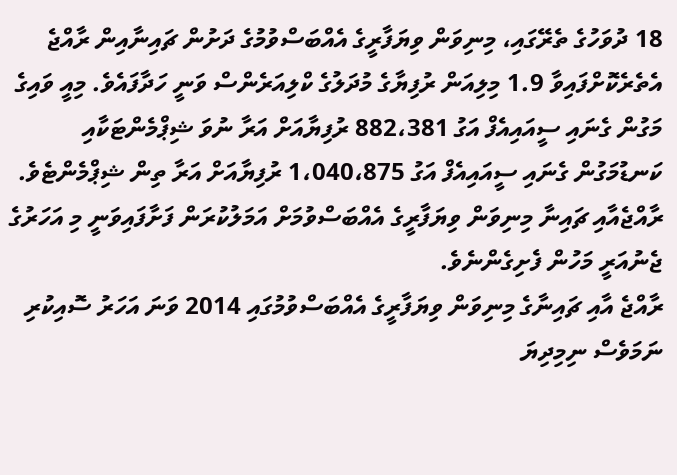18 ދުވަހުގެ ތެރޭގައި، މިނިވަން ވިޔަފާރީގެ އެއްބަސްވުމުގެ ދަށުން ޗައިނާއިން ރާއްޖެ އެތެރެކޮށްފައިވާ 1.9 މިލިއަން ރުފިޔާގެ މުދަލުގެ ކްލިއަރެންސް ވަނީ ހަދާފައެވެ. މިއީ ވައިގެ މަގުން ގެނައި ސީއައިއެފް އަގު 882،381 ރުފިޔާއަށް އަރާ ނުވަ ޝިޕްމެންޓަކާއި ކަނޑުމަގުން ގެނައި ސީއައިއެފް އަގު 1،040،875 ރުފިޔާއަށް އަރާ ތިން ޝިޕްމެންޓެވެ.
ރާއްޖެއާއި ޗައިނާ މިނިވަން ވިޔަފާރީގެ އެއްބަސްވުމަށް އަމަލުކުރަން ފަށާފައިވަނީ މި އަހަރުގެ ޖެނުއަރީ މަހުން ފެށިގެންނެވެ.
ރާއްޖެ އާއި ޗައިނާގެ މިނިވަން ވިޔަފާރީގެ އެއްބަސްވުމުގައި 2014 ވަނަ އަހަރު ސޮއިކުރި ނަމަވެސް ނިމިދިޔަ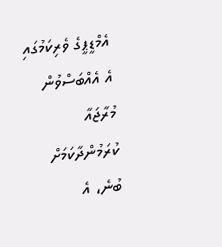އެމްޑީޕީގެ ވެރިކަމުގައި އެ އެއްބަސްވުން މުރާޖައާ ކުރަމުންދާކަމަށް ބުނެ، އެ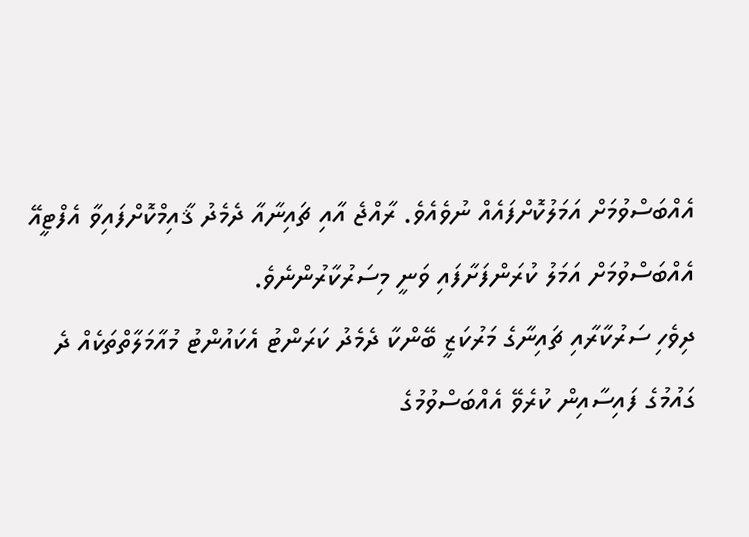އެއްބަސްވުމަށް އަމަލުކޮށްފައެއް ނުވެއެވެ. ރާއްޖެ އާއި ޗައިނާއާ ދެމެދު ޤާއިމްކޮށްފައިވާ އެފްޓީއޭ އެއްބަސްވުމަށް އަމަލު ކުރަންފަށާފައި ވަނީ މިސަރުކާރުންނެވެ.
ދިވެހި ސަރުކާރާއި ޗައިނާގެ މަރުކަޒީ ބޭންކާ ދެމެދު ކަރަންޓު އެކައުންޓު މުއާމަލާތްތަކެއް ދެ ގައުމުގެ ފައިސާއިން ކުރެވޭ އެއްބަސްވުމުގެ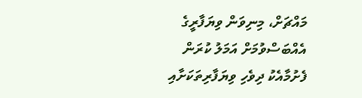މައްޗަށް، މިނިވަން ވިޔަފާރީގެ އެއްބަސްވުމަށް އަމަލު ކުރަން ފެށުމާއެކު ދިވެހި ވިޔަފާރިތަކަށާއި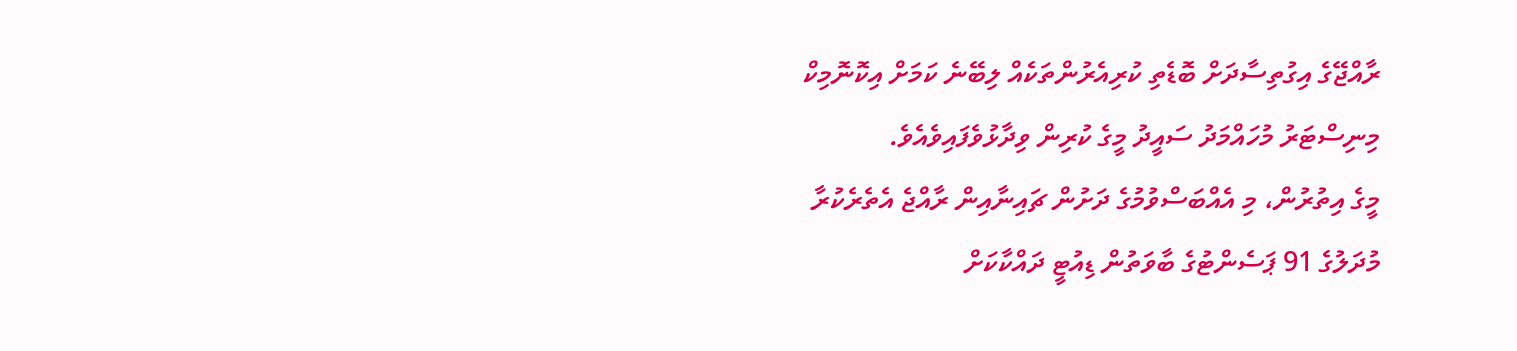ރާއްޖޭގެ އިގުތިސާދަށް ބޮޑެތި ކުރިއެރުންތަކެއް ލިބޭނެ ކަމަށް އިކޮނޮމިކް މިނިސްޓަރު މުހައްމަދު ސައީދު މީގެ ކުރިން ވިދާޅުވެފައިވެއެވެ.
މީގެ އިތުރުން، މި އެއްބަސްވުމުގެ ދަށުން ޗައިނާއިން ރާއްޖެ އެތެރެކުރާ މުދަލުގެ 91 ޕަސެންޓުގެ ބާވަތުން ޑިއުޓީ ދައްކާކަށް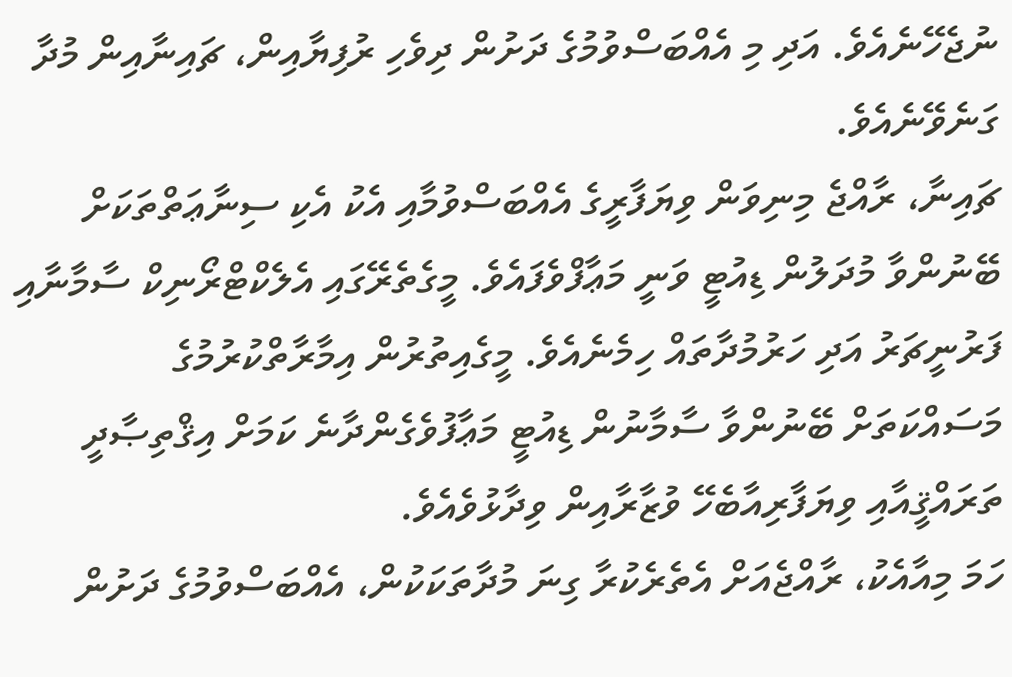ނުޖެހޭނެއެވެ. އަދި މި އެއްބަސްވުމުގެ ދަށުން ދިވެހި ރުފިޔާއިން، ޗައިނާއިން މުދާ ގަނެވޭނެއެވެ.
ޗައިނާ، ރާއްޖެ މިނިވަން ވިޔަފާރީގެ އެއްބަސްވުމާއި އެކު އެކި ސިނާޢަތްތަކަށް ބޭނުންވާ މުދަލުން ޑިއުޓީ ވަނީ މަޢާފްވެފައެވެ. މީގެތެރޭގައި އެލެކްޓްރޯނިކް ސާމާނާއި ފަރުނީޗަރު އަދި ހަރުމުދާތައް ހިމެނެއެވެ. މީގެއިތުރުން އިމާރާތްކުރުމުގެ މަސައްކަތަށް ބޭނުންވާ ސާމާނުން ޑިއުޓީ މަޢާފުވެގެންދާނެ ކަމަށް އިޤްތިޞާދީ ތަރައްޤީއާއި ވިޔަފާރިއާބެހޭ ވުޒާރާއިން ވިދާޅުވެއެވެ.
ހަމަ މިއާއެކު، ރާއްޖެއަށް އެތެރެކުރާ ގިނަ މުދާތަކަކުން، އެއްބަސްވުމުގެ ދަށުން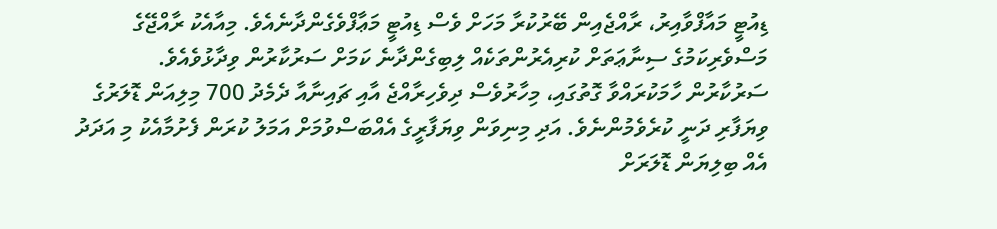ޑިއުޓީ މައާފްވާއިރު، ރާއްޖެއިން ބޭރުކުރާ މަހަށް ވެސް ޑިއުޓީ މަޢާފްވެގެންދާނެއެވެ. މިއާއެކު ރާއްޖޭގެ މަސްވެރިކަމުގެ ސިނާޢަތަށް ކުރިއެރުންތަކެއް ލިބިގެންދާނެ ކަމަށް ސަރުކާރުން ވިދާޅުވެއެވެ.
ސަރުކާރުން ހާމަކުރައްވާ ގޮތުގައި، މިހާރުވެސް ދިވެހިރާއްޖެ އާއި ޗައިނާއާ ދެމެދު 700 މިލިއަން ޑޮލަރުގެ ވިޔަފާރި ދަނީ ކުރެވެމުންނެވެ. އަދި މިނިވަން ވިޔަފާރީގެ އެއްބަސްވުމަށް އަމަލު ކުރަން ފެށުމާއެކު މި އަދަދު އެއް ބިލިޔަން ޑޮލަރަށް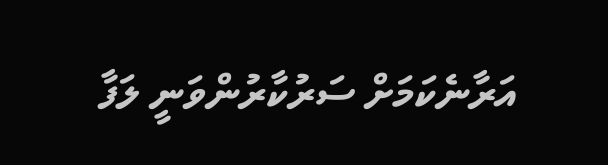އަރާނެކަމަށް ސަރުކާރުންވަނީ ލަފާ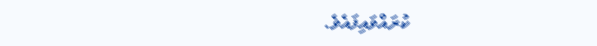ކުރައްވައިފައެވެ.